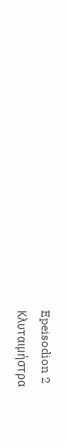Epeisodion 2
Κλυταιμήστρα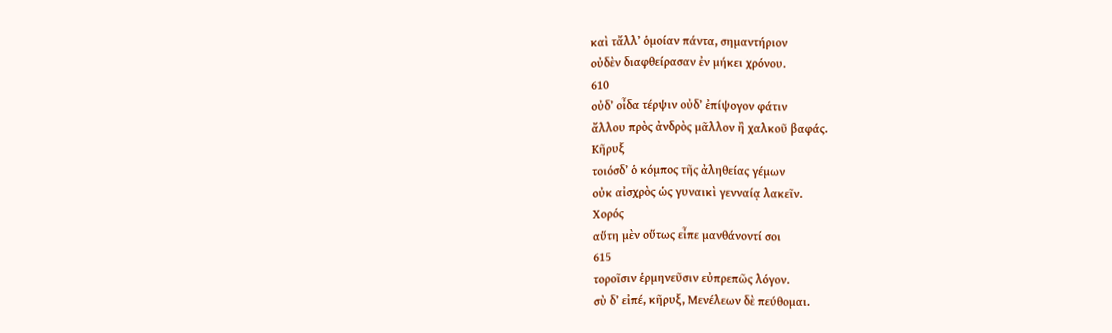καὶ τἄλλʼ ὁμοίαν πάντα, σημαντήριον
οὐδὲν διαφθείρασαν ἐν μήκει χρόνου.
610
οὐδʼ οἶδα τέρψιν οὐδʼ ἐπίψογον φάτιν
ἄλλου πρὸς ἀνδρὸς μᾶλλον ἢ χαλκοῦ βαφάς.
Κῆρυξ
τοιόσδʼ ὁ κόμπος τῆς ἀληθείας γέμων
οὐκ αἰσχρὸς ὡς γυναικὶ γενναίᾳ λακεῖν.
Χορός
αὕτη μὲν οὕτως εἶπε μανθάνοντί σοι
615
τοροῖσιν ἑρμηνεῦσιν εὐπρεπῶς λόγον.
σὺ δʼ εἰπέ, κῆρυξ, Μενέλεων δὲ πεύθομαι.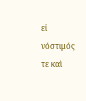εἰ νόστιμός τε καὶ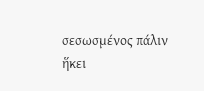σεσωσμένος πάλιν
ἥκει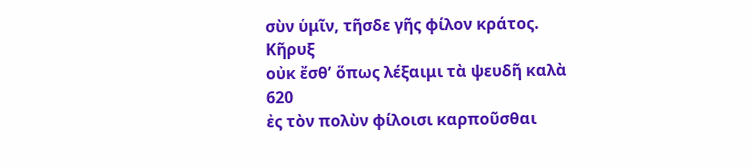σὺν ὑμῖν, τῆσδε γῆς φίλον κράτος.
Κῆρυξ
οὐκ ἔσθʼ ὅπως λέξαιμι τὰ ψευδῆ καλὰ
620
ἐς τὸν πολὺν φίλοισι καρποῦσθαι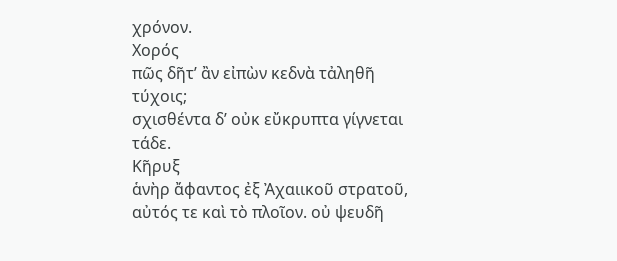χρόνον.
Χορός
πῶς δῆτʼ ἂν εἰπὼν κεδνὰ τἀληθῆ τύχοις;
σχισθέντα δʼ οὐκ εὔκρυπτα γίγνεται τάδε.
Κῆρυξ
ἁνὴρ ἄφαντος ἐξ Ἀχαιικοῦ στρατοῦ,
αὐτός τε καὶ τὸ πλοῖον. οὐ ψευδῆ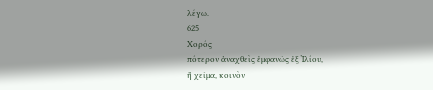λέγω.
625
Χορός
πότερον ἀναχθεὶς ἐμφανῶς ἐξ Ἰλίου,
ἢ χεῖμα, κοινὸν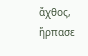ἄχθος, ἥρπασε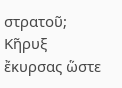στρατοῦ;
Κῆρυξ
ἔκυρσας ὥστε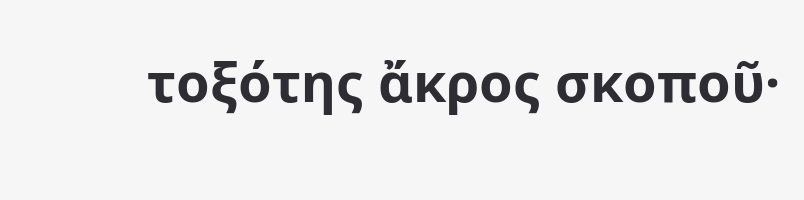τοξότης ἄκρος σκοποῦ·